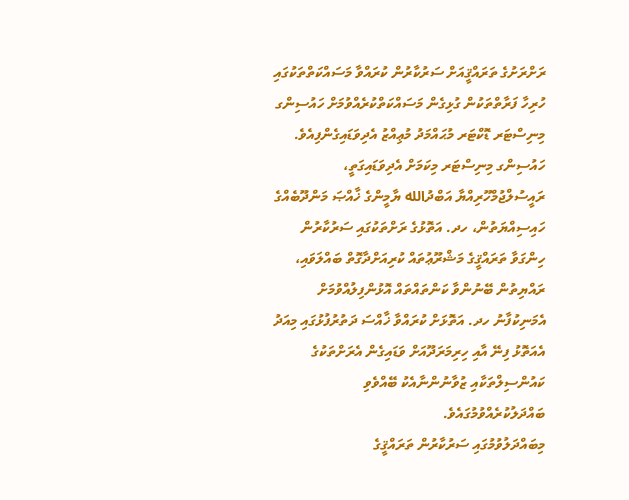ރަށްރަށުގެ ތަރައްޤީއަށް ސަރުކާރުން ކުރައްވާ މަސައްކަތްތަކުގައި ހުރިހާ ފަރާތްތަކުން ގުޅިގެން މަސައްކަތްކުރެއްވުމަށް ހައުސިންގ މިނިސްޓަރ ޑޮކްޓަރ މުޙައްމަދު މުޢިއްޒު އެދިވަޑައިގެންފިއެވެ.
ހައުސިންގ މިނިސްޓަރ މިކަމަށް އެދިވަޑައިގަތީ، ރައީސުލްޖުމްހޫރިއްޔާ އަބްދުالله ޔާމީންގެ ޚާއްޞަ މަންދޫބެއްގެ ހައިސިއްޔަތުން، ހދ. އަތޮޅުގެ ރަށްތަކުގައި ސަރުކާރުން ހިންގަވާ ތަރައްޤީގެ މަޝްރޫޢުތައް ކުރިއަށްދާގޮތް ބައްލަވައި، ރައްޔިތުން ބޭނުންވާ ކަންތައްތައް އޮޅުންފިލުއްވުމަށް އެމަނިކުފާނު ހދ. އަތޮޅަށް ކުރައްވާ ޚާއްސަ ދަތުރުފުޅުގައި މިއަދު އެއަތޮޅު ފިނޭ އާއި ހިރިމަރަދޫއަށް ވަޑައިގެން އެރަށްތަކުގެ ކައުންސިލްތަކާއި ޒުވާނުންނާއެކު ބޭއްވެވި ބައްދަލުކުރެއްވުމުގައެވެ.
މިބައްދަލުވުމުގައި ސަރުކާރުން ތަރައްޤީގެ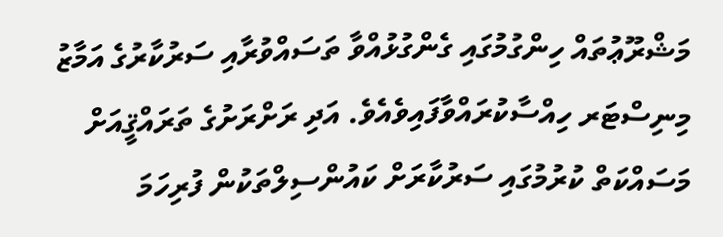މަޝްރޫޢުތައް ހިންގުމުގައި ގެންގުޅުއްވާ ތަސައްވުރާއި ސަރުކާރުގެ އަމާޒު މިނިސްޓަރ ހިއްސާކުރައްވާފައިވެއެވެ. އަދި ރަށްރަށުގެ ތަރައްޤީއަށް މަސައްކަތް ކުރުމުގައި ސަރުކާރަށް ކައުންސިލްތަކުން ފުރިހަމަ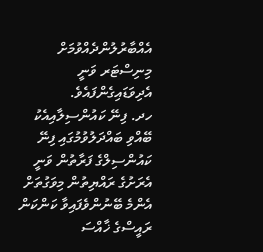އެއްބާރުލުންދެއްވުމަށް މިނިސްޓަރ ވަނީ އެދިވަޑައިގެންފައެވެ.
ހދ. ފިނޭ ކައުންސިލާއިއެކު ބޭއްވި ބައްދަލުވުމުގައި ފިނޭ ކައުންސިލްގެ ފަރާތުން ވަނީ އެރަށުގެ ރައްޔިތުން މިވަގުތަށް އެންމެ ބޭނުންވެފައިވާ ކަންކަން ރައީސްގެ ޚާއްސަ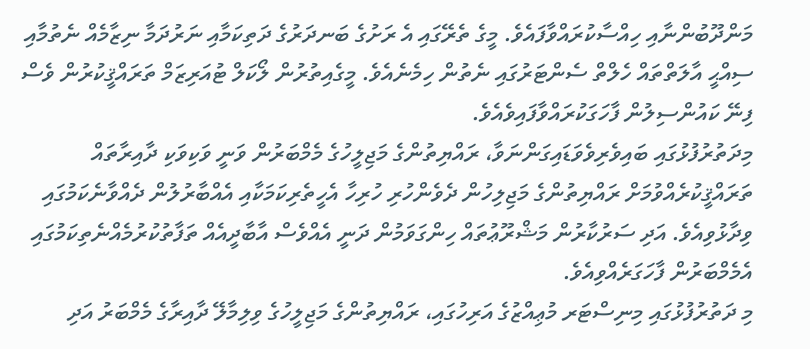މަންދޫބުންނާއި ހިއްސާކުރައްވާފައެވެ. މީގެ ތެރޭގައި އެ ރަށުގެ ބަނދަރުގެ ދަތިކަމާއި ނަރުދަމާ ނިޒާމެއް ނެތުމާއި ސިއްޙީ އާލަތްތައް ހެލްތް ސެންޓަރުގައި ނެތުން ހިމެނެއެވެ. މީގެއިތުރުން ލޯކަލް ޓުއަރިޒަމް ތަރައްޤީކުރުން ވެސް ފިނޭ ކައުންސިލުން ފާހަގަކުރައްވާފައިވެއެވެ.
މިދަތުރުފުޅުގައި ބައިވެރިވެވަޑައިގަންނަވާ، ރައްޔިތުންގެ މަޖިލީހުގެ މެމްބަރުން ވަނީ ވަކިވަކި ދާއިރާތައް ތަރައްޤީކުރެއްވުމަށް ރައްޔިތުންގެ މަޖިލިހުން ދެވެންހުރި ހުރިހާ އެހީތެރިކަމަކާއި އެއްބާރުލުން ދެއްވާނެކަމުގައި ވިދާޅުވިއެވެ. އަދި ސަރުކާރުން މަޝްރޫޢުތައް ހިންގަވަމުން ދަނީ އެއްވެސް އާބާދީއެއް ތަފާތުކުރުމެއްނެތިކަމުގައި އެމެމްބަރުން ފާހަގަރެއްވިއެވެ.
މި ދަތުރުފުޅުގައި މިނިސްޓަރ މުޢިއްޒުގެ އަރިހުގައި، ރައްޔިތުންގެ މަޖިލީހުގެ ވިލިމާލޭ ދާއިރާގެ މެމްބަރު އަދި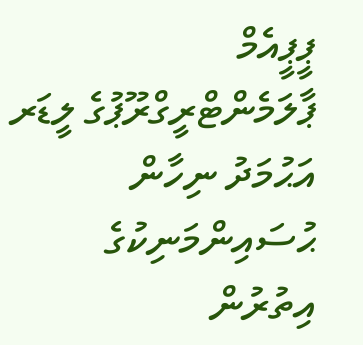ޕީޕީއެމް ޕާލަމެންޓްރީގްރޫޕުގެ ލީޑަރ އަޙުމަދު ނިހާން ޙުސައިންމަނިކުގެ އިތުރުން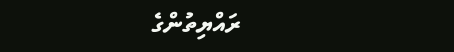ރައްޔިތުންގެ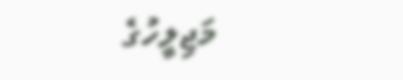މަޖިލީހުގެ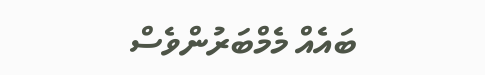ބައެއް މެމްބަރުންވެސް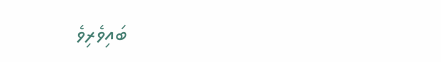ބައިވެރިވެ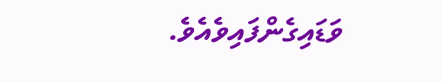ވަޑައިގެންފައިވެއެވެ.